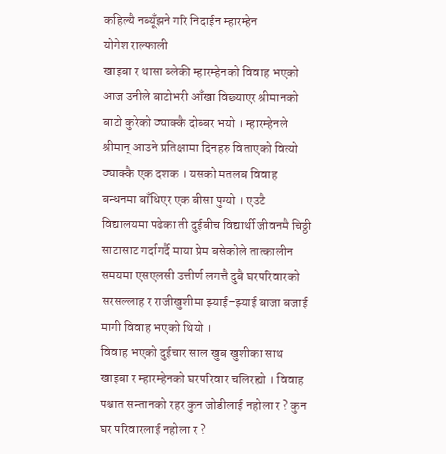कहिल्यै नब्यूँझने गरि निदाईन म्हारम्हेन
योगेश राल्फाली
खाइबा र थासा ब्लेकी म्हारम्हेनको विवाह भएको आज उनीले बाटोभरी आँखा विछ्याएर श्रीमानको बाटो कुरेको ठ्याक्कै दोब्बर भयो । म्हारम्हेनले श्रीमान् आउने प्रतिक्षामा दिनहरु विताएको वित्यो ठ्याक्कै एक दशक । यसको मतलब विवाह बन्धनमा बाँधिएर एक बीसा पुग्यो । एउटै विद्यालयमा पढेका ती दुईबीच विद्यार्थी जीवनमै चिठ्ठी साटासाट गर्दागर्दै माया प्रेम बसेकोले तात्कालीन समयमा एसएलसी उत्तीर्ण लगत्तै दुबै घरपरिवारको सरसल्लाह र राजीखुशीमा झ्याई–झ्याई बाजा बजाई मागी विवाह भएको थियो ।
विवाह भएको दुईचार साल खुब खुशीका साथ खाइबा र म्हारम्हेनको घरपरिवार चलिरह्यो । विवाह पश्चात सन्तानको रहर कुन जोडीलाई नहोला र ? कुन घर परिवारलाई नहोला र ?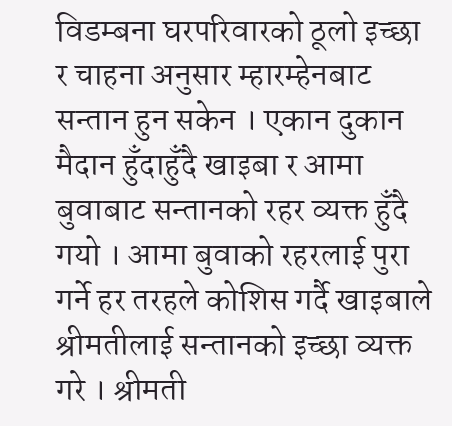विडम्बना घरपरिवारको ठूलो इच्छा र चाहना अनुसार म्हारम्हेनबाट सन्तान हुन सकेन । एकान दुकान मैदान हुँदाहुँदै खाइबा र आमा बुवाबाट सन्तानको रहर व्यक्त हुँदै गयो । आमा बुवाको रहरलाई पुरा गर्ने हर तरहले कोशिस गर्दै खाइबाले श्रीमतीलाई सन्तानको इच्छा व्यक्त गरे । श्रीमती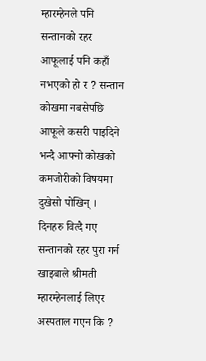म्हारम्हेनले पनि सन्तानको रहर आफूलाई पनि कहाँ नभएको हो र ? सन्तान कोखमा नबसेपछि आफूले कसरी पाइदिने भन्दै आफ्नो कोखको कमजोरीको विषयमा दुखेसो पोखिन् । दिनहरु वित्दै गए सन्तानको रहर पुरा गर्न खाइबाले श्रीमती म्हारम्हेनलाई लिएर अस्पताल गएन कि ?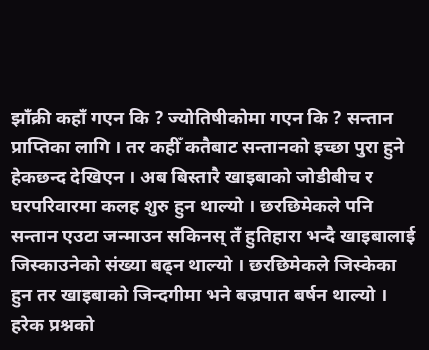झाँक्री कहाँ गएन कि ? ज्योतिषीकोमा गएन कि ? सन्तान प्राप्तिका लागि । तर कहीँ कतैबाट सन्तानको इच्छा पुरा हुने हेकछन्द देखिएन । अब बिस्तारै खाइबाको जोडीबीच र घरपरिवारमा कलह शुरु हुन थाल्यो । छरछिमेकले पनि सन्तान एउटा जन्माउन सकिनस् तँ हुतिहारा भन्दै खाइबालाई जिस्काउनेको संख्या बढ्न थाल्यो । छरछिमेकले जिस्केका हुन तर खाइबाको जिन्दगीमा भने बज्रपात बर्षन थाल्यो ।
हरेक प्रश्नको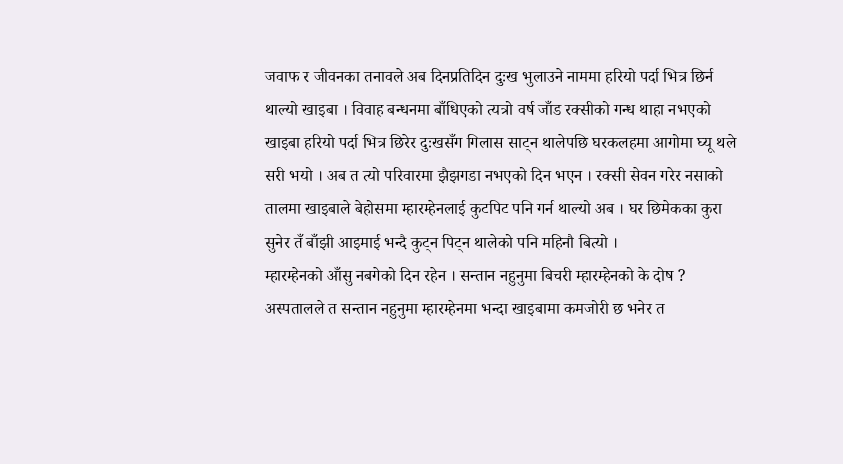जवाफ र जीवनका तनावले अब दिनप्रतिदिन दुःख भुलाउने नाममा हरियो पर्दा भित्र छिर्न थाल्यो खाइबा । विवाह बन्धनमा बाँधिएको त्यत्रो वर्ष जाँड रक्सीको गन्ध थाहा नभएको खाइबा हरियो पर्दा भित्र छिरेर दुःखसँग गिलास साट्न थालेपछि घरकलहमा आगोमा घ्यू थले सरी भयो । अब त त्यो परिवारमा झैझगडा नभएको दिन भएन । रक्सी सेवन गरेर नसाको तालमा खाइबाले बेहोसमा म्हारम्हेनलाई कुटपिट पनि गर्न थाल्यो अब । घर छिमेकका कुरा सुनेर तँ बाँझी आइमाई भन्दै कुट्न पिट्न थालेको पनि महिनौ बित्यो ।
म्हारम्हेनको आँसु नबगेको दिन रहेन । सन्तान नहुनुमा बिचरी म्हारम्हेनको के दोष ? अस्पतालले त सन्तान नहुनुमा म्हारम्हेनमा भन्दा खाइबामा कमजोरी छ भनेर त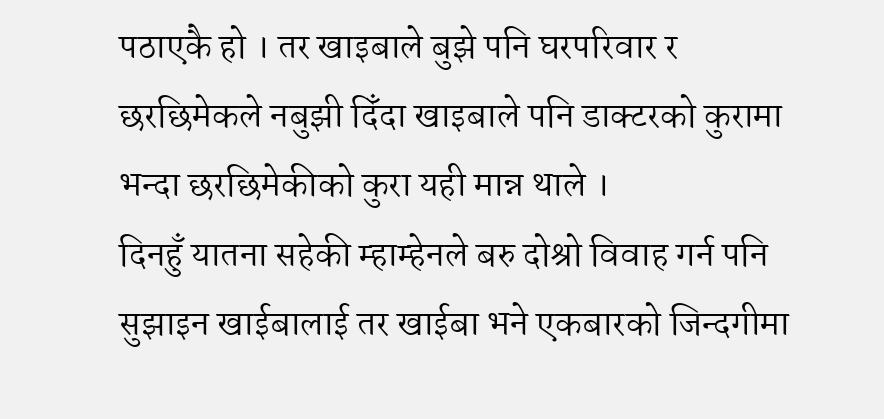पठाएकै हो । तर खाइबाले बुझे पनि घरपरिवार र छरछिमेकले नबुझी दिँदा खाइबाले पनि डाक्टरको कुरामा भन्दा छरछिमेकीको कुरा यही मान्न थाले ।
दिनहुँ यातना सहेकी म्हाम्हेनले बरु दोश्रो विवाह गर्न पनि सुझाइन खाईबालाई तर खाईबा भने एकबारको जिन्दगीमा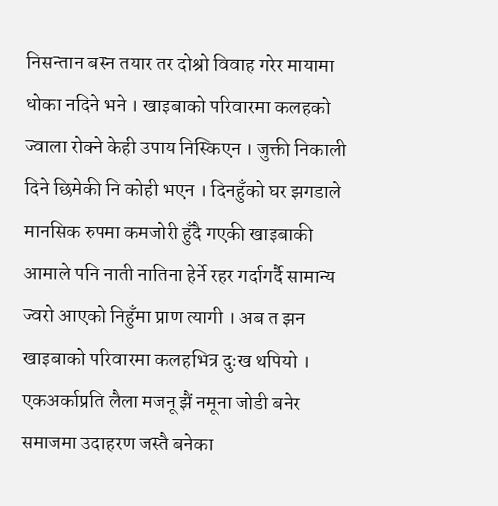निसन्तान बस्न तयार तर दोश्रो विवाह गरेर मायामा धोका नदिने भने । खाइबाको परिवारमा कलहको ज्वाला रोक्ने केही उपाय निस्किएन । जुक्ती निकाली दिने छिमेकी नि कोही भएन । दिनहुँको घर झगडाले मानसिक रुपमा कमजोरी हुँदै गएकी खाइबाकी आमाले पनि नाती नातिना हेर्ने रहर गर्दागर्दै सामान्य ज्वरो आएको निहुँमा प्राण त्यागी । अब त झन खाइबाको परिवारमा कलहभित्र दुःख थपियो । एकअर्काप्रति लैला मजनू झैं नमूना जोडी बनेर समाजमा उदाहरण जस्तै बनेका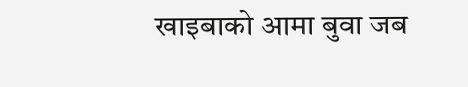खाइबाको आमा बुवा जब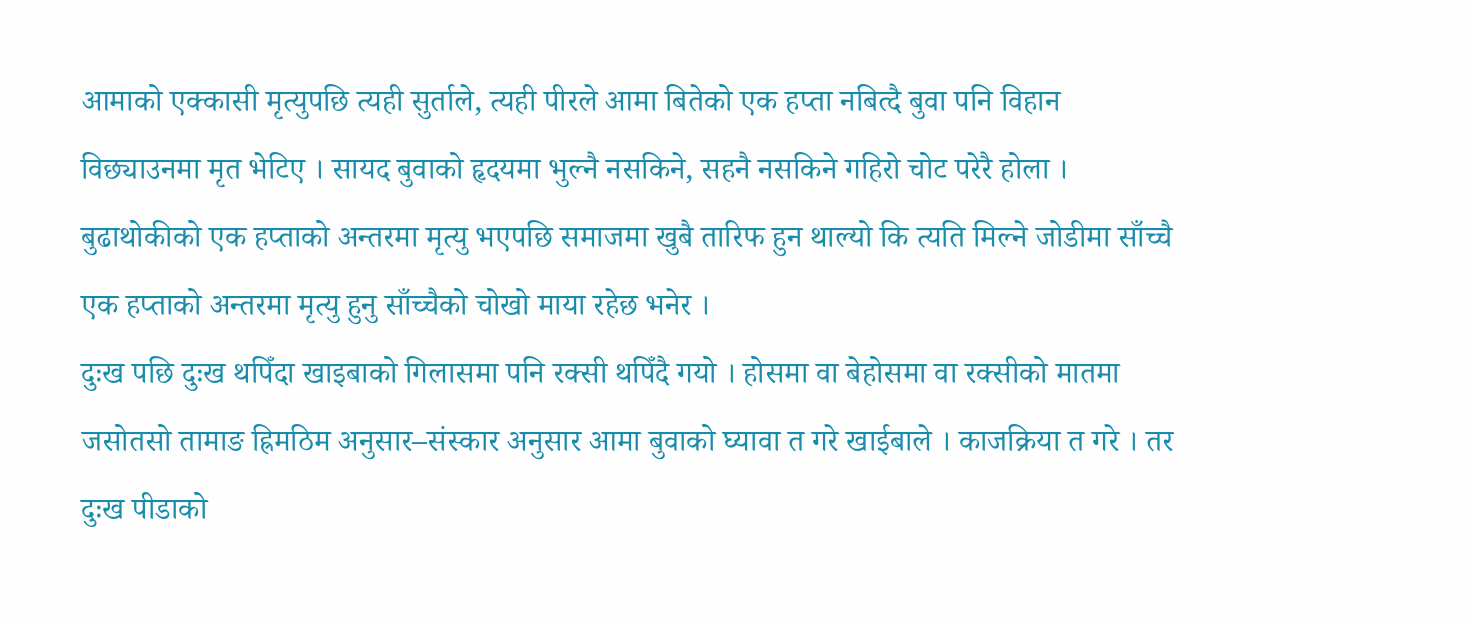आमाको एक्कासी मृत्युपछि त्यही सुर्ताले, त्यही पीरले आमा बितेको एक हप्ता नबित्दै बुवा पनि विहान विछ्याउनमा मृत भेटिए । सायद बुवाको हृदयमा भुल्नै नसकिने, सहनै नसकिने गहिरो चोट परेरै होला । बुढाथोकीको एक हप्ताको अन्तरमा मृत्यु भएपछि समाजमा खुबै तारिफ हुन थाल्यो कि त्यति मिल्ने जोडीमा साँच्चै एक हप्ताको अन्तरमा मृत्यु हुनु साँच्चैको चोखो माया रहेछ भनेर ।
दुःख पछि दुःख थपिँदा खाइबाको गिलासमा पनि रक्सी थपिँदै गयो । होसमा वा बेहोसमा वा रक्सीको मातमा जसोतसो तामाङ ह्रिमठिम अनुसार–संस्कार अनुसार आमा बुवाको घ्यावा त गरे खाईबाले । काजक्रिया त गरे । तर दुःख पीडाको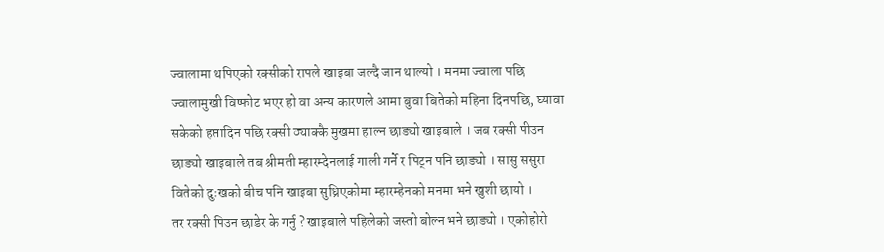ज्वालामा थपिएको रक्सीको रापले खाइबा जल्दै जान थाल्यो । मनमा ज्वाला पछि ज्वालामुखी विष्फोट भएर हो वा अन्य कारणले आमा बुवा बितेको महिना दिनपछि, घ्यावा सकेको हप्तादिन पछि रक्सी ठ्याक्कै मुखमा हाल्न छाड्यो खाइबाले । जब रक्सी पीउन छाड्यो खाइबाले तब श्रीमती म्हारम्देनलाई गाली गर्ने र पिट्न पनि छाड्यो । सासु ससुरा वितेको दुःखको बीच पनि खाइबा सुध्रिएकोमा म्हारम्हेनको मनमा भने खुशी छायो ।
तर रक्सी पिउन छाडेर के गर्नु ? खाइबाले पहिलेको जस्तो बोल्न भने छाड्यो । एकोहोरो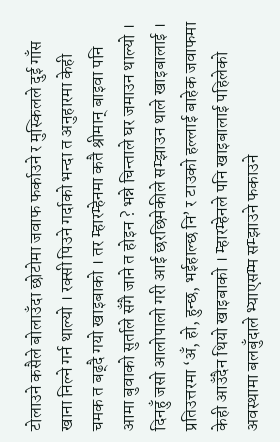टोलाउने कसैले बोलाउँदा छोटोमा जवाफ फर्काउने र मुस्किलले दुई गाँस खाना निल्ने गर्न थाल्यो । रक्सी पिउने गर्दाको भन्दा त अनुहारमा केही चमक त बढ्दै गयो खाइबाको । तर म्हारम्हेनमा कतै श्रीमान् बाइवा पनि आमा बुवाको सुर्ताले सँगै जाने त होइन ? भन्ने चिन्ताले घर जमाउन थाल्यो । दिनहुँ जसो आलोपालो गरी आई छरछिमेकीले सम्झाउन थाले खाइबालाई । प्रतिउत्तरमा ‘अँ, हो, हुन्छ, भईहाल्छ नि’ र टाउको हल्लाई बाहेक जवाफमा केही आउँदैन थियो खाइबाको । म्हारम्हेनले पनि खाइबालाई पहिलेको अवस्थामा बलबुँदाले भ्याएसम्म सम्झाउने फकाउने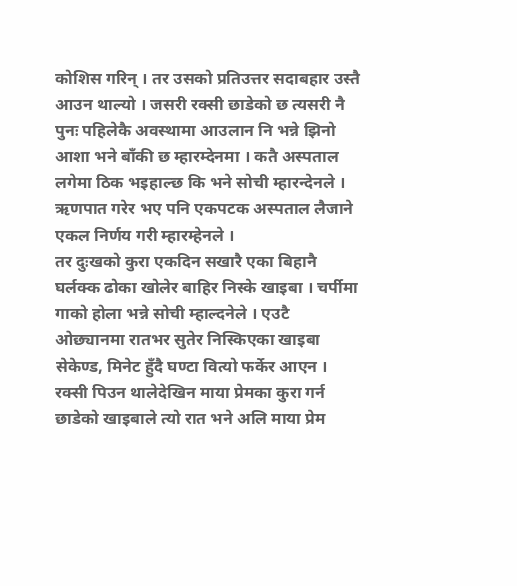कोशिस गरिन् । तर उसको प्रतिउत्तर सदाबहार उस्तै आउन थाल्यो । जसरी रक्सी छाडेको छ त्यसरी नै पुनः पहिलेकै अवस्थामा आउलान नि भन्ने झिनो आशा भने बाँकी छ म्हारम्देनमा । कतै अस्पताल लगेमा ठिक भइहाल्छ कि भने सोची म्हारन्देनले । ऋणपात गरेर भए पनि एकपटक अस्पताल लैजाने एकल निर्णय गरी म्हारम्हेनले ।
तर दुःखको कुरा एकदिन सखारै एका बिहानै घर्लक्क ढोका खोलेर बाहिर निस्के खाइबा । चर्पीमा गाको होला भन्ने सोची म्हाल्दनेले । एउटै ओछ्यानमा रातभर सुतेर निस्किएका खाइबा सेकेण्ड, मिनेट हुँदै घण्टा वित्यो फर्केर आएन । रक्सी पिउन थालेदेखिन माया प्रेमका कुरा गर्न छाडेको खाइबाले त्यो रात भने अलि माया प्रेम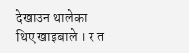देखाउन थालेका थिए खाइबाले । र त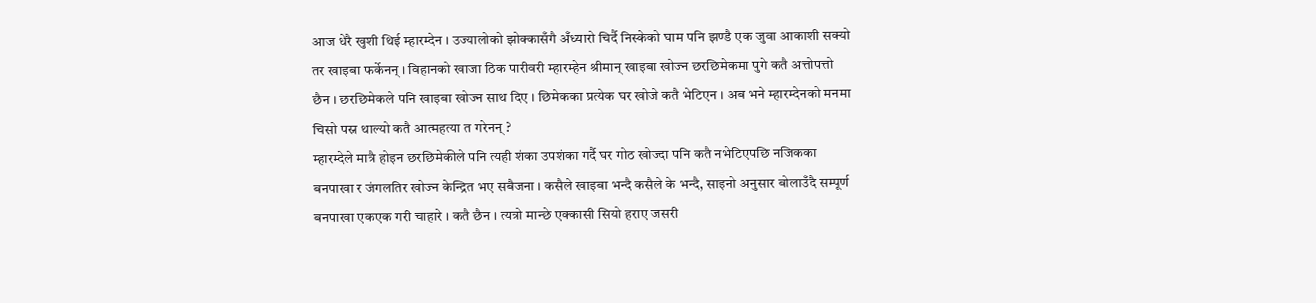आज धेरै खुशी थिई म्हारम्देन । उज्यालोको झोक्कासँगै अँध्यारो चिर्दै निस्केको घाम पनि झण्डै एक जुवा आकाशी सक्यो तर खाइबा फर्केनन् । विहानको खाजा ठिक पारीवरी म्हारम्हेन श्रीमान् खाइबा खोज्न छरछिमेकमा पुगे कतै अत्तोपत्तो छैन । छरछिमेकले पनि खाइबा खोज्न साथ दिए । छिमेकका प्रत्येक घर खोजे कतै भेटिएन । अब भने म्हारम्देनको मनमा चिसो पस्न थाल्यो कतै आत्महत्या त गरेनन् ?
म्हारम्देले मात्रै होइन छरछिमेकीले पनि त्यही शंका उपशंका गर्दै घर गोठ खोज्दा पनि कतै नभेटिएपछि नजिकका बनपाखा र जंगलतिर खोज्न केन्द्रित भए सबैजना । कसैले खाइबा भन्दै कसैले के भन्दै, साइनो अनुसार बोलाउँदै सम्पूर्ण बनपाखा एकएक गरी चाहारे । कतै छैन । त्यत्रो मान्छे एक्कासी सियो हराए जसरी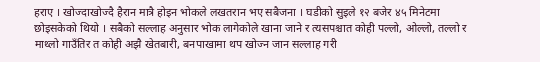हराए । खोज्दाखोज्दै हैरान मात्रै होइन भोकले लखतरान भए सबैजना । घडीको सुइले १२ बजेर ४५ मिनेटमा छोइसकेको थियो । सबैको सल्लाह अनुसार भोक लागेकोले खाना जाने र त्यसपश्चात कोही पल्लो, ओल्लो, तल्लो र माथ्लो गाउँतिर त कोही अझै खेतबारी, बनपाखामा थप खोज्न जान सल्लाह गरी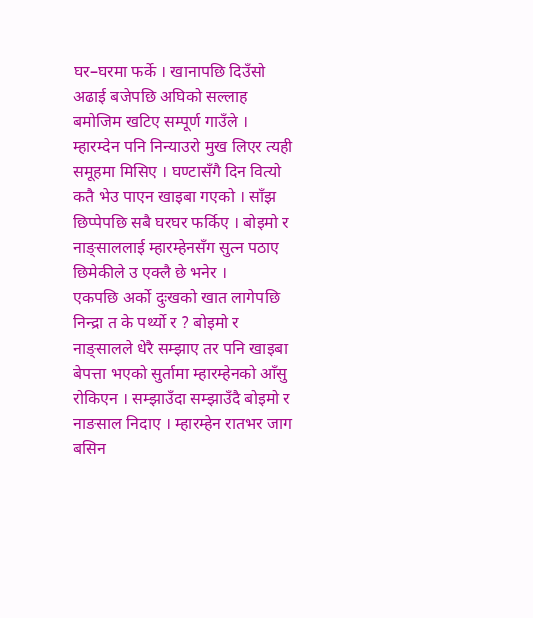घर–घरमा फर्के । खानापछि दिउँसो अढाई बजेपछि अघिको सल्लाह बमोजिम खटिए सम्पूर्ण गाउँले । म्हारम्देन पनि निन्याउरो मुख लिएर त्यही समूहमा मिसिए । घण्टासँगै दिन वित्यो कतै भेउ पाएन खाइबा गएको । साँझ छिप्पेपछि सबै घरघर फर्किए । बोइमो र नाङ्साललाई म्हारम्हेनसँग सुत्न पठाए छिमेकीले उ एक्लै छे भनेर ।
एकपछि अर्को दुःखको खात लागेपछि निन्द्रा त के पर्थ्यो र ? बोइमो र नाङ्सालले धेरै सम्झाए तर पनि खाइबा बेपत्ता भएको सुर्तामा म्हारम्हेनको आँसु रोकिएन । सम्झाउँदा सम्झाउँदै बोइमो र नाङसाल निदाए । म्हारम्हेन रातभर जाग बसिन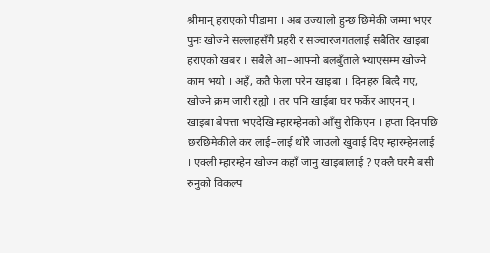श्रीमान् हराएको पीडामा । अब उज्यालो हुन्छ छिमेकी जम्मा भएर पुनः खोज्ने सल्लाहसँगै प्रहरी र सञ्चारजगतलाई सबैतिर खाइबा हराएको खबर । सबैले आ–आफ्नो बलबुँताले भ्याएसम्म खोज्ने काम भयो । अहँ, कतै फेला परेन खाइबा । दिनहरु बित्दै गए, खोज्ने क्रम जारी रह्यो । तर पनि खाईबा घर फर्केर आएनन् । खाइबा बेपत्ता भएदेखि म्हारम्हेनको आँसु रोकिएन । हप्ता दिनपछि छरछिमेकीले कर लाई–लाई थोरै जाउलो खुवाई दिए म्हारम्हेनलाई । एक्ली म्हारम्हेन खोज्न कहाँ जानु खाइबालाई ? एक्लै घरमै बसी रुनुको विकल्प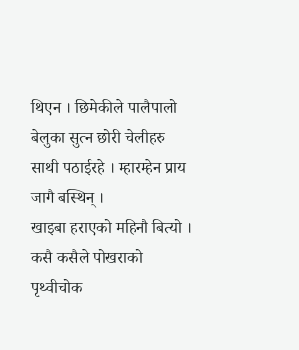थिएन । छिमेकीले पालैपालो बेलुका सुत्न छोरी चेलीहरु साथी पठाईरहे । म्हारम्हेन प्राय जागै बस्थिन् ।
खाइबा हराएको महिनौ बित्यो । कसै कसैले पोखराको पृथ्वीचोक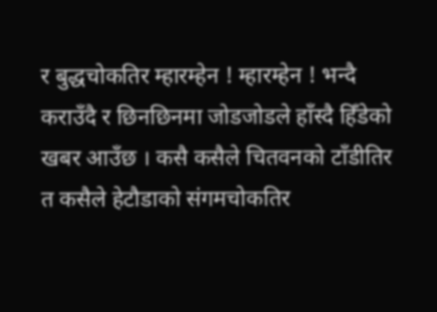र बुद्धचोकतिर म्हारम्हेन ! म्हारम्हेन ! भन्दै कराउँदै र छिनछिनमा जोडजोडले हाँस्दै हिँडेको खबर आउँछ । कसै कसैले चितवनको टाँडीतिर त कसैले हेटौडाको संगमचोकतिर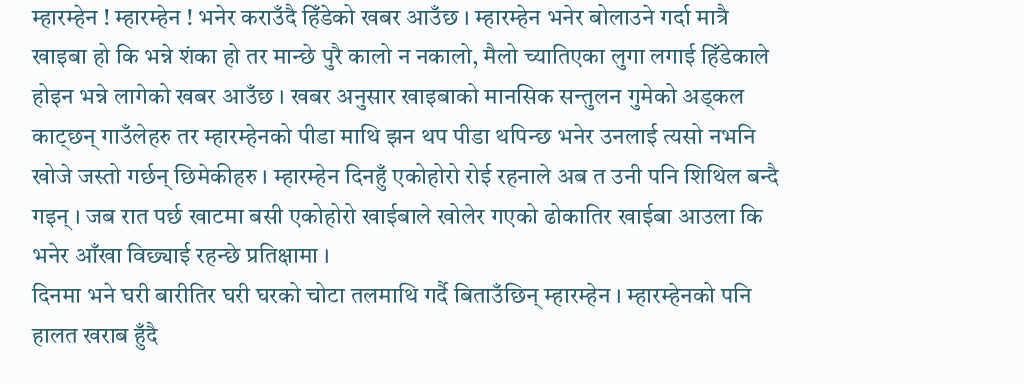म्हारम्हेन ! म्हारम्हेन ! भनेर कराउँदै हिँडेको खबर आउँछ । म्हारम्हेन भनेर बोलाउने गर्दा मात्रै खाइबा हो कि भन्ने शंका हो तर मान्छे पुरै कालो न नकालो, मैलो च्यातिएका लुगा लगाई हिँडेकाले होइन भन्ने लागेको खबर आउँछ । खबर अनुसार खाइबाको मानसिक सन्तुलन गुमेको अड्कल काट्छन् गाउँलेहरु तर म्हारम्हेनको पीडा माथि झन थप पीडा थपिन्छ भनेर उनलाई त्यसो नभनि खोजे जस्तो गर्छन् छिमेकीहरु । म्हारम्हेन दिनहुँ एकोहोरो रोई रहनाले अब त उनी पनि शिथिल बन्दै गइन् । जब रात पर्छ खाटमा बसी एकोहोरो खाईबाले खोलेर गएको ढोकातिर खाईबा आउला कि भनेर आँखा विछ्याई रहन्छे प्रतिक्षामा ।
दिनमा भने घरी बारीतिर घरी घरको चोटा तलमाथि गर्दै बिताउँछिन् म्हारम्हेन । म्हारम्हेनको पनि हालत खराब हुँदै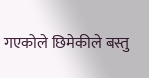गएकोले छिमेकीले बस्तु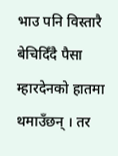भाउ पनि विस्तारै बेचिदिँदै पैसा म्हारदेनको हातमा थमाउँछन् । तर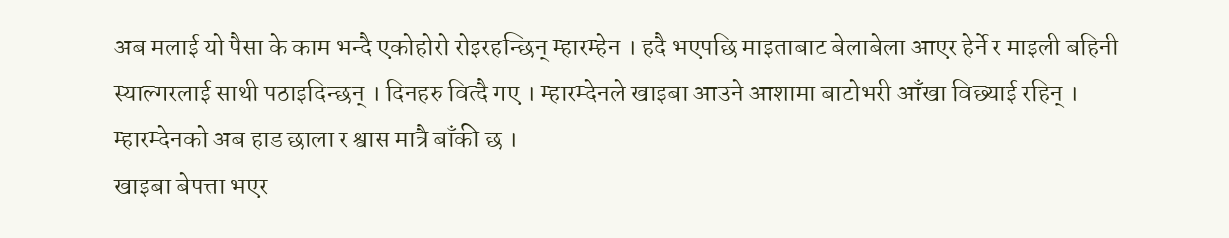अब मलाई यो पैसा के काम भन्दै एकोहोरो रोइरहन्छिन् म्हारम्हेन । हदै भएपछि माइताबाट बेलाबेला आएर हेर्ने र माइली बहिनी स्याल्गरलाई साथी पठाइदिन्छन् । दिनहरु वित्दै गए । म्हारम्देनले खाइबा आउने आशामा बाटोभरी आँखा विछ्याई रहिन् । म्हारम्देनको अब हाड छाला र श्वास मात्रै बाँकी छ ।
खाइबा बेपत्ता भएर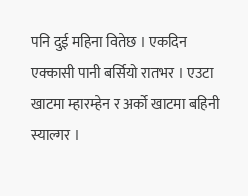पनि दुई महिना वितेछ । एकदिन एक्कासी पानी बर्सियो रातभर । एउटा खाटमा म्हारम्हेन र अर्को खाटमा बहिनी स्याल्गर ।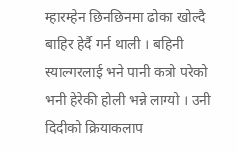म्हारम्हेन छिनछिनमा ढोका खोल्दै बाहिर हेर्दै गर्न थाली । बहिनी स्याल्गरलाई भने पानी कत्रो परेको भनी हेरेकी होली भन्ने लाग्यो । उनी दिदीको क्रियाकलाप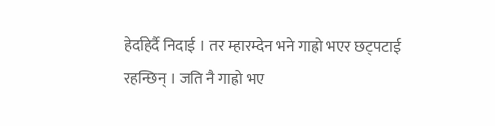हेर्दाहेर्दै निदाई । तर म्हारम्देन भने गाह्रो भएर छट्पटाई रहन्छिन् । जति नै गाह्रो भए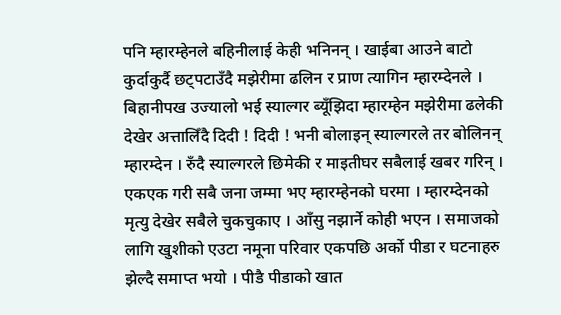पनि म्हारम्हेनले बहिनीलाई केही भनिनन् । खाईबा आउने बाटो कुर्दाकुर्दै छट्पटाउँदै मझेरीमा ढलिन र प्राण त्यागिन म्हारम्देनले । बिहानीपख उज्यालो भई स्याल्गर ब्यूँझिदा म्हारम्हेन मझेरीमा ढलेकी देखेर अत्तालिँदै दिदी ! दिदी ! भनी बोलाइन् स्याल्गरले तर बोलिनन् म्हारम्देन । रुँदै स्याल्गरले छिमेकी र माइतीघर सबैलाई खबर गरिन् । एकएक गरी सबै जना जम्मा भए म्हारम्हेनको घरमा । म्हारम्देनको मृत्यु देखेर सबैले चुकचुकाए । आँसु नझार्ने कोही भएन । समाजको लागि खुशीको एउटा नमूना परिवार एकपछि अर्को पीडा र घटनाहरु झेल्दै समाप्त भयो । पीडै पीडाको खात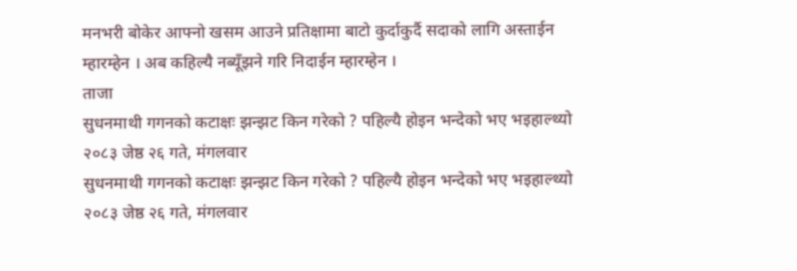मनभरी बोकेर आफ्नो खसम आउने प्रतिक्षामा बाटो कुर्दाकुर्दै सदाको लागि अस्ताईन म्हारम्हेन । अब कहिल्यै नब्यूँझने गरि निदाईन म्हारम्हेन ।
ताजा
सुधनमाथी गगनको कटाक्षः झन्झट किन गरेको ? पहिल्यै होइन भन्देको भए भइहाल्थ्यो
२०८३ जेष्ठ २६ गते, मंगलवार
सुधनमाथी गगनको कटाक्षः झन्झट किन गरेको ? पहिल्यै होइन भन्देको भए भइहाल्थ्यो
२०८३ जेष्ठ २६ गते, मंगलवार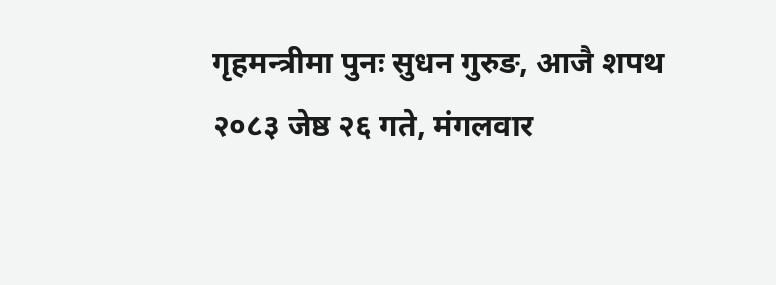गृहमन्त्रीमा पुनः सुधन गुरुङ, आजै शपथ
२०८३ जेष्ठ २६ गते, मंगलवार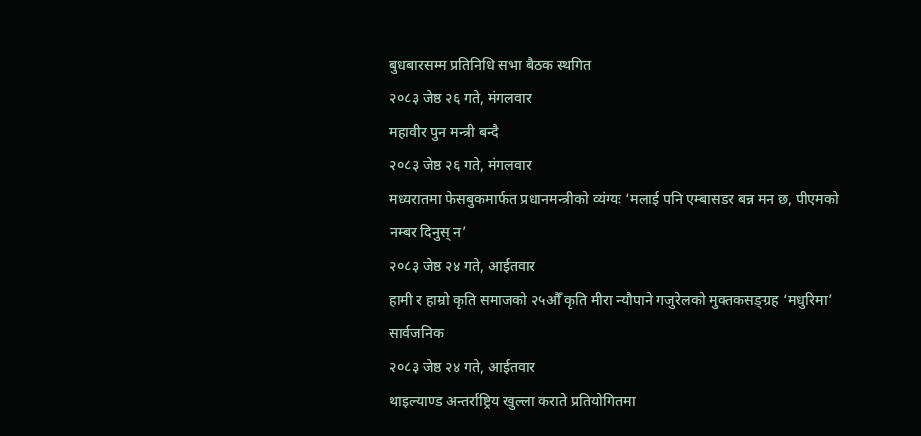बुधबारसम्म प्रतिनिधि सभा बैठक स्थगित
२०८३ जेष्ठ २६ गते, मंगलवार
महावीर पुन मन्त्री बन्दै
२०८३ जेष्ठ २६ गते, मंगलवार
मध्यरातमा फेसबुकमार्फत प्रधानमन्त्रीको व्यंग्यः ‘मलाई पनि एम्बासडर बन्न मन छ, पीएमको नम्बर दिनुस् न’
२०८३ जेष्ठ २४ गते, आईतवार
हामी र हाम्रो कृति समाजको २५औँ कृति मीरा न्यौपाने गजुरेलको मुक्तकसङ्ग्रह ‘मधुरिमा’ सार्वजनिक
२०८३ जेष्ठ २४ गते, आईतवार
थाइल्याण्ड अन्तर्राष्ट्रिय खुल्ला कराते प्रतियोगितमा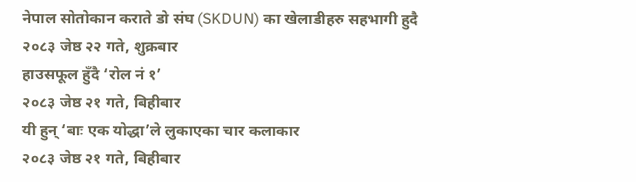नेपाल सोतोकान कराते डो संघ (SKDUN) का खेलाडीहरु सहभागी हुदै
२०८३ जेष्ठ २२ गते, शुक्रबार
हाउसफूल हुँदै ‘रोल नं १’
२०८३ जेष्ठ २१ गते, बिहीबार
यी हुन् ‘बाः एक योद्धा’ले लुकाएका चार कलाकार
२०८३ जेष्ठ २१ गते, बिहीबार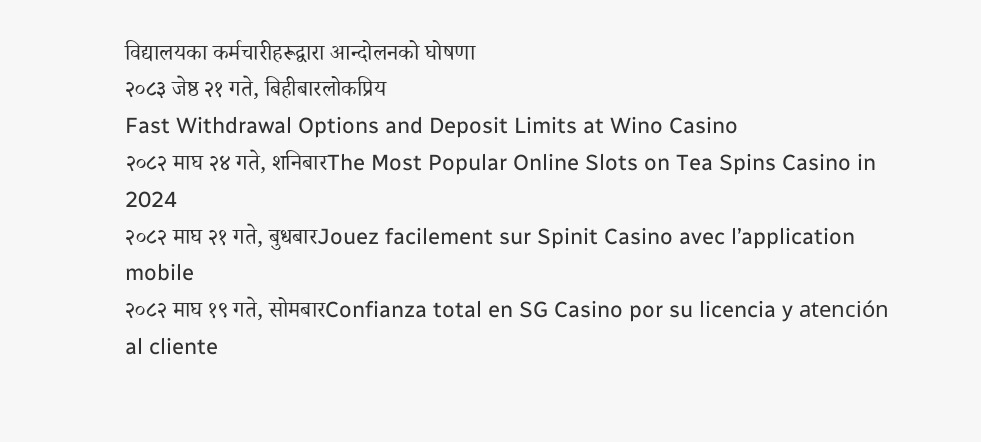विद्यालयका कर्मचारीहरूद्वारा आन्दोलनको घोषणा
२०८३ जेष्ठ २१ गते, बिहीबारलोकप्रिय
Fast Withdrawal Options and Deposit Limits at Wino Casino
२०८२ माघ २४ गते, शनिबारThe Most Popular Online Slots on Tea Spins Casino in 2024
२०८२ माघ २१ गते, बुधबारJouez facilement sur Spinit Casino avec l’application mobile
२०८२ माघ १९ गते, सोमबारConfianza total en SG Casino por su licencia y atención al cliente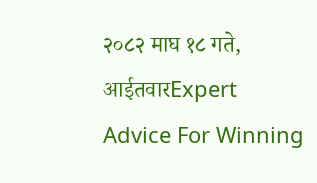२०८२ माघ १८ गते, आईतवारExpert Advice For Winning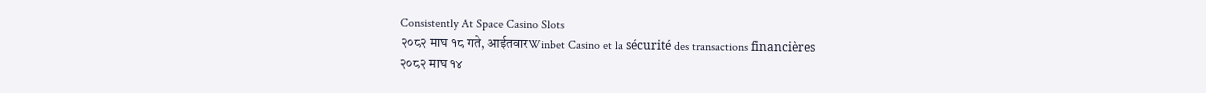Consistently At Space Casino Slots
२०८२ माघ १८ गते, आईतवारWinbet Casino et la sécurité des transactions financières
२०८२ माघ १४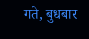गते, बुधबार